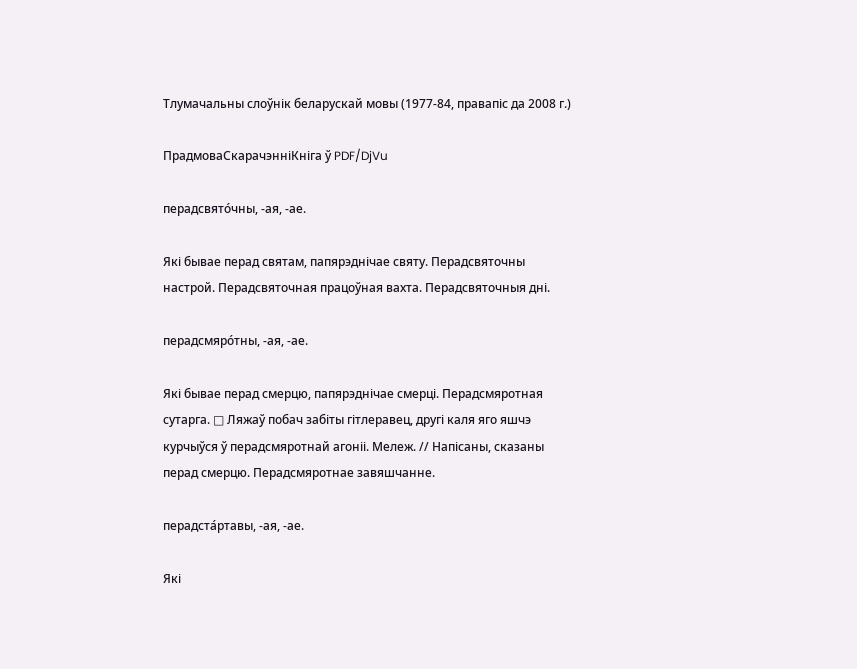Тлумачальны слоўнік беларускай мовы (1977-84, правапіс да 2008 г.)

ПрадмоваСкарачэнніКніга ў PDF/DjVu

перадсвято́чны, ‑ая, ‑ае.

Які бывае перад святам, папярэднічае святу. Перадсвяточны настрой. Перадсвяточная працоўная вахта. Перадсвяточныя дні.

перадсмяро́тны, ‑ая, ‑ае.

Які бывае перад смерцю, папярэднічае смерці. Перадсмяротная сутарга. □ Ляжаў побач забіты гітлеравец, другі каля яго яшчэ курчыўся ў перадсмяротнай агоніі. Мележ. // Напісаны, сказаны перад смерцю. Перадсмяротнае завяшчанне.

перадста́ртавы, ‑ая, ‑ае.

Які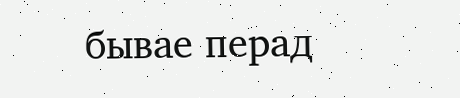бывае перад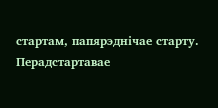стартам, папярэднічае старту. Перадстартавае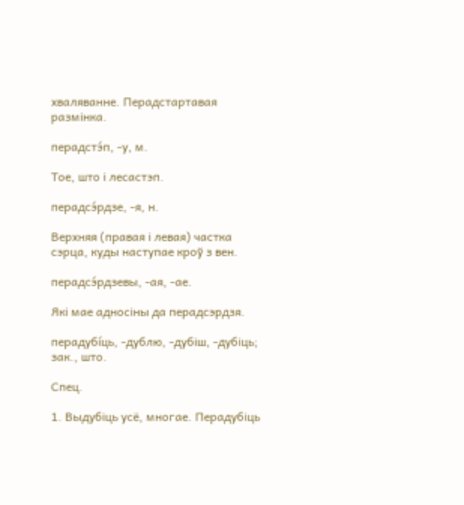хваляванне. Перадстартавая размінка.

перадстэ́п, ‑у, м.

Тое, што і лесастэп.

перадсэ́рдзе, ‑я, н.

Верхняя (правая і левая) частка сэрца, куды наступае кроў з вен.

перадсэ́рдзевы, ‑ая, ‑ае.

Які мае адносіны да перадсэрдзя.

перадубі́ць, ‑дублю, ‑дубіш, ‑дубіць; зак., што.

Спец.

1. Выдубіць усё, многае. Перадубіць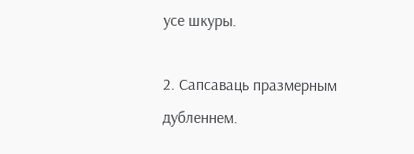усе шкуры.

2. Сапсаваць празмерным дубленнем.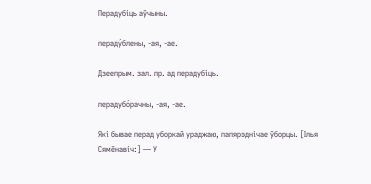Перадубіць аўчыны.

пераду́блены, ‑ая, ‑ае.

Дзеепрым. зал. пр. ад перадубіць.

перадубо́рачны, ‑ая, ‑ае.

Які бывае перад уборкай ураджаю, папярэднічае ўборцы. [Ілья Сямёнавіч:] — У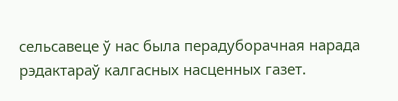сельсавеце ў нас была перадуборачная нарада рэдактараў калгасных насценных газет.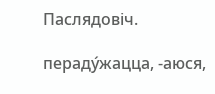Паслядовіч.

пераду́жацца, ‑аюся,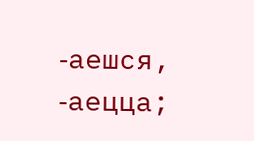‑аешся, ‑аецца;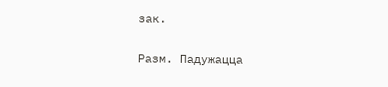зак.

Разм. Падужацца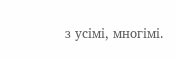з усімі, многімі.